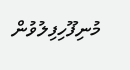މުނިފޫހިފިލުވުން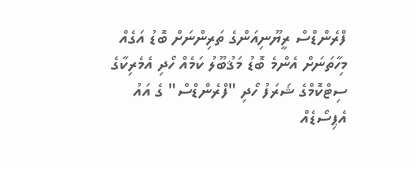ފްރެންޑްސް ރީޔޫނިއަންގެ ތަރިންނަށް ބޮޑު އަގެއް
މިހާތަނަށް އެންމެ ބޮޑު މަޤުބޫލު ކަމެއް ހޯދި އެމެރިކާގެ ސިޓްކޮމްގެ ޝަރަފު ހޯދި "ފްރެންޑްސް" ގެ އައު އެޕިސޯޑެއް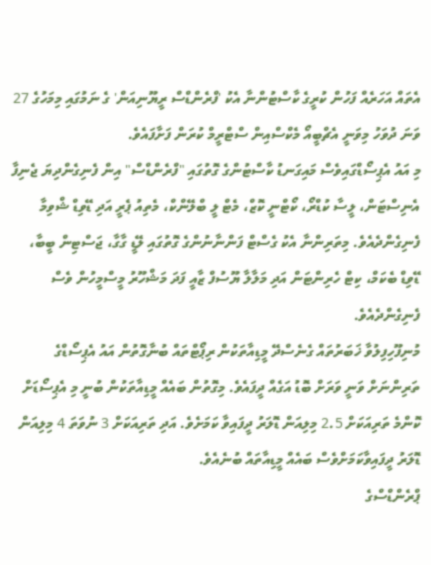އެތައް އަހަރެއް ފަހުން ކުރީގެ ކާސްޓުންނާ އެކު 'ފްރެންޑްސް ރީޔޫނިއަން' ގެ ނަމުގައި މިމަހުގެ 27 ވަނަ ދުވަހު މިވަނީ އެޗްބީއޯ މެކްސްއިން ސްޓްރީމް ކުރަން ފަށާފައެވެ.
މި އައު އެޕިސޯޑްގައިވެސް މައިގަނޑު ކާސްޓުންގެ ގޮތުގައި "ފްރެންޑްސް" އިން ފެނިގެންދިޔަ ޖެނިފާ އެނިސްޓަން، ލީސާ ކުޑްރޯ، ކޯޓްނީ ކޮޒް، މެޓް ލީ ބްލޭންކް، މެތިއު ޕެރީ އަދި ޑޭވިޑް ޝްވިމާ ފެނިގެންދެއެވެ. މިތަރިންނާ އެކު ގެސްޓް ފަންނާނުންގެ ގޮތުގައި ލޭޑީ ގާގާ، ޖަސްޓިން ބީބާ، ޑޭވިޑް ބެކަމް، ކިޓް ހެރިންޓަން އަދި މަލާލާ ޔޫސުފް ޒާއީ ފަދަ މަޝްހޫރު މީސްމީހުން ވެސް ފެނިގެންދެއެވެ.
މުނިފޫހިފިލުވާ ޚަބަރުތައް ގެނެސްދޭ މީޑިއާތަކުން ރިޕޯޓްތައް ބުނާގޮތުން އައު އެޕިސޯޑްގެ ތަރިންނަށް ވަނީ ވަރަށް ބޮޑު އަގެއް ދީފައެވެ. މިގޮތުން ބައެއް މީޑިއާތަކުން ބުނީ މި އެޕިސޯޑަށް ކޮންމެ ތަރިއަކަށް 2.5 މިލިއަން ޑޮލަރު ދީފައިވާ ކަމަށެވެ. އަދި ތަރިއަކަށް 3 ނުވަތަ 4 މިލިއަން ޑޮލަރު ދީފައިވާކަމަށްވެސް ބައެއް މީޑިއާތައް ބުނެއެވެ.
ޕްރެންޑްސްގެ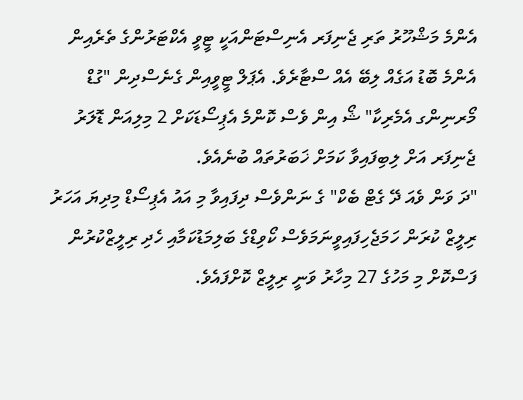އެންމެ މަޝްހޫރު ތަރި ޖެނިފަރ އެނިސްޓަންއަކީ ޓީވީ އެކްޓަރުންގެ ތެރެއިން އެންމެ ބޮޑު އަގެއް ލިބޭ އެއް ސްޓާރެވެ. އެޕަލް ޓީވީއިން ގެނެސްދިން "ގުޑް މޯރނިންގ އެމެރިކާ" ޝޯ އިން ވެސް ކޮންމެ އެޕިސޯޑަކަށް 2 މިލިއަން ޑޮލަރު ޖެނިފަރ އަށް ލިބިފައިވާ ކަމަށް ޚަބަރުތައް ބުނެއެވެ.
"ދަ ވަން ވެއަ ދޭ ގެޓް ބެކް" ގެ ނަންވެސް ދިފައިވާ މި އައު އެޕިސޯޑް މިދިޔަ އަހަރު ރިލީޒް ކުރަން ހަމަޖެހިފައިވީނަމަވެސް ކޯވިޑްގެ ބަލިމަޑުކަމާއި ހެދި ރިލީޒްކުރުން ފަސްކޮށް މި މަހުގެ 27 މިހާރު ވަނީ ރިލީޒް ކޮށްފައެވެ.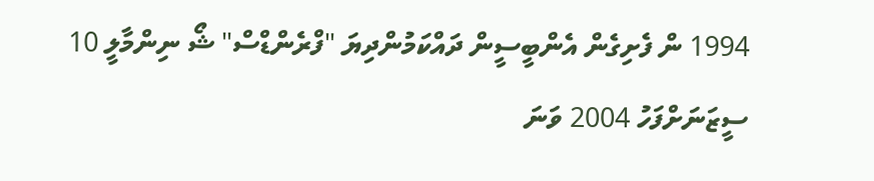1994 ން ފެށިގެން އެންބީސީން ދައްކަމުންދިޔަ "ފްރެންޑްސް" ޝޯ ނިންމާލީ 10 ސީޒަނަށްފަހު 2004 ވަނަ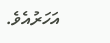އަހަރުއެވެ.